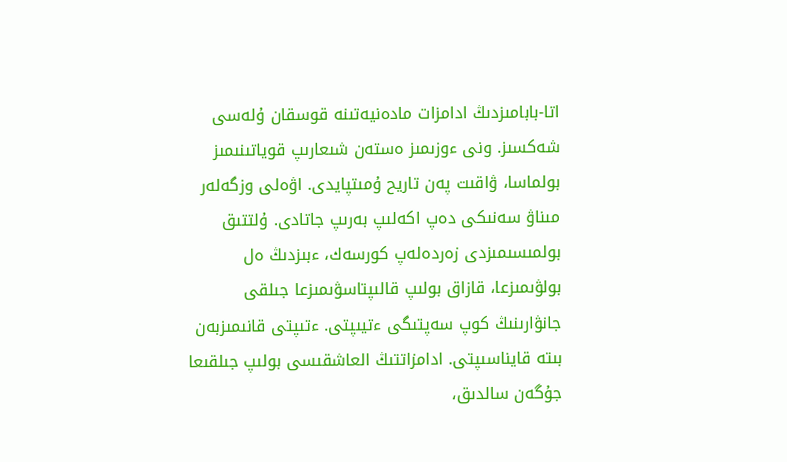اتا-بابامىزدىڭ ادامزات مادەنيەتىنە قوسقان ۇلەسى شەكسىز. ونى ءوزىمىز ەستەن شىعارىپ قوياتىنىمىز بولماسا، ۋاقىت پەن تاريح ۇمىتپايدى. اۋەلى وزگەلەر مىناۋ سەنىكى دەپ اكەلىپ بەرىپ جاتادى. ۇلتتىق بولمىسىمىزدى زەردەلەپ كورسەك، ءبىزدىڭ ەل بولۋىمىزعا، قازاق بولىپ قالىپتاسۋىمىزعا جىلقى جانۋارىنىڭ كوپ سەپتىگى ءتيىپتى. ءتىپتى قانىمىزبەن بىتە قايناسىپتى. ادامزاتتىڭ العاشقىسى بولىپ جىلقىعا جۇگەن سالدىق،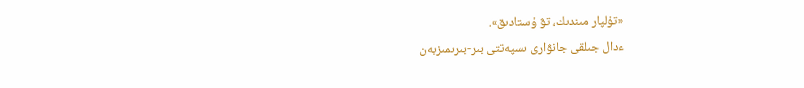«تۇلپار مىندىك، تۋ ۇستادىق».
ءدال جىلقى جانۋارى ىسپەتتى بىر-بىرىمىزبەن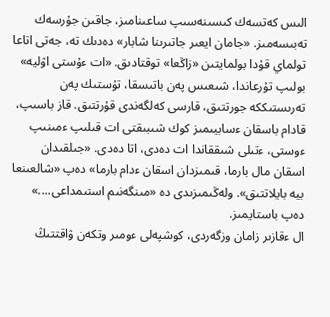الىس كەتسەك كىسىنەسىپ ساعىنامىز، جاقىن جۇرسەك تەبىسەمىز. «جامان ايعىر جاتىرىنا شابار» دەدىك تە، جەتى اتاعا تولماي قۇدا بولمايتىن «زاڭعا» توقتادىق. «ات ءۇستى اۋليە» بولىپ تۇرعاندا، شىعىس پەن باتىسقا، تۇستىك پەن تەرىستىككە جورتتىق، قارسى كەلگەندى قۇرتتىق. قاز باسىپ، قادام باسقان ءسابيىمىز كوك شىبىقتى ات قىلىپ ءمىنىپ ءوستى، ءتىلى شىققاندا ات دەدى، اتا دەدى. «جىلقىدان اسقان مال بارما، قىمىزدان اسقان ءدام بارما» دەپ «شالعىنعا بيە بايلاتتىق». ولەڭىمىزىدى دە «مىنگەنىم استىمداعى....» دەپ باستايمىز.
ال ءقازىر زامان وزگەردى، كوشپەلى ءومىر وتكەن ۋاقتتىڭ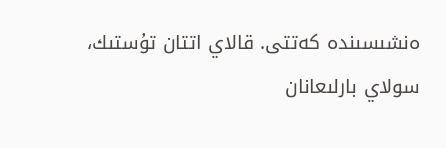ەنشىسىندە كەتتى. قالاي اتتان تۇستىك، سولاي بارلىعانان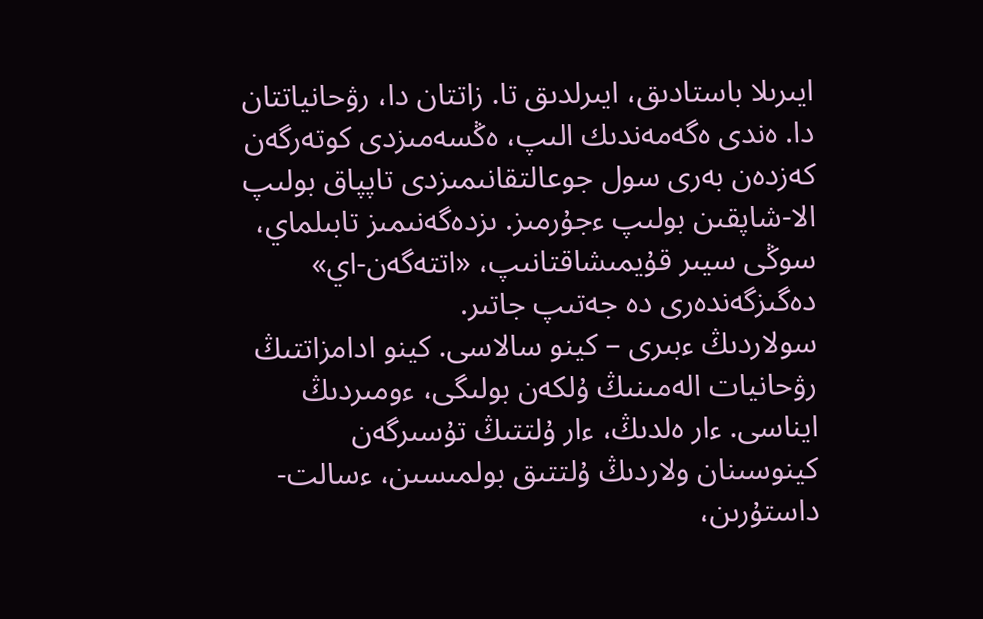ايىرىلا باستادىق، ايىرلدىق تا. زاتتان دا، رۋحانياتتان دا. ەندى ەگەمەندىك الىپ، ەڭسەمىزدى كوتەرگەن كەزدەن بەرى سول جوعالتقانىمىزدى تاپپاق بولىپ الا-شاپقىن بولىپ ءجۇرمىز. ىزدەگەنىمىز تابىلماي، سوڭى سيىر قۇيمىشاقتانىپ، «اتتەگەن-اي» دەگىزگەندەرى دە جەتىپ جاتىر.
سولاردىڭ ءبىرى – كينو سالاسى. كينو ادامزاتتىڭ رۋحانيات الەمىنىڭ ۇلكەن بولىگى، ءومىردىڭ ايناسى. ءار ەلدىڭ، ءار ۇلتتىڭ تۇسىرگەن كينوسىنان ولاردىڭ ۇلتتىق بولمىسىن، ءسالت-داستۇرىن،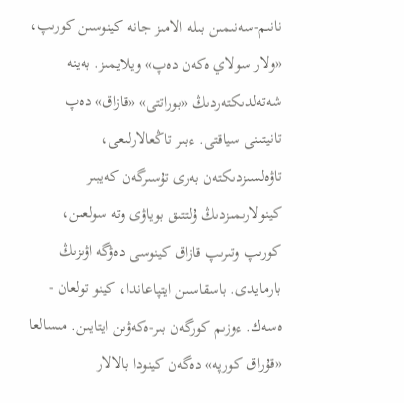نانىم-سەنىمىن بىلە الامىز جانە كينوسىن كورىپ، «ولار سولاي ەكەن دەپ» ويلايمىز. بەينە شەتەلدىكتەردىڭ «بوراتتى» «قازاق» دەپ تانيتىنى سياقتى. ءبىر تاڭعالارلىعى، تاۋەلسىزدىكتەن بەرى تۇسىرگەن كەيبىر كينولارىمىزدىڭ ۇلتتىق بوياۋى وتە سولعىن، كورىپ وتىرىپ قازاق كينوسى دەۋگە اۋىزىڭ بارمايدى. باسقاسىن ايتپاعاندا، كينو تولعان - ەسەك. ءوزىم كورگەن بىر-ەكەۋىن ايتايىن. مىسالعا «قۇراق كورپە» دەگەن كينودا بالالار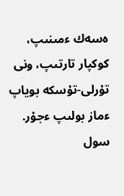ەسەك ءمىنىپ، كوكپار تارتىپ، ونى تۇرلى-تۇسكە بوياپ ءماز بولىپ ءجۇر. سول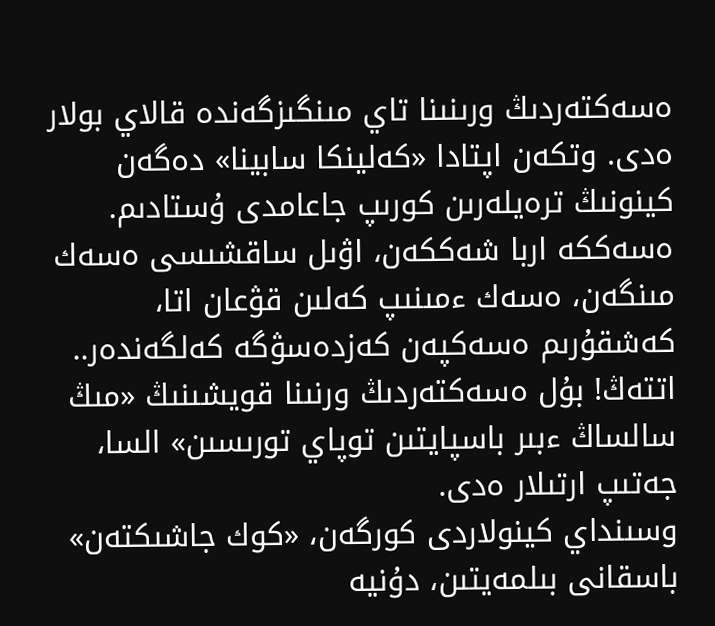ەسەكتەردىڭ ورىنىنا تاي مىنگىزگەندە قالاي بولار ەدى. وتكەن اپتادا «كەلينكا سابينا» دەگەن كينونىڭ ترەيلەرىن كورىپ جاعامدى ۇستادىم. ەسەككە اربا شەككەن، اۋىل ساقشىسى ەسەك مىنگەن، ەسەك ءمىنىپ كەلىن قۋعان اتا، كەشقۇرىم ەسەكپەن كەزدەسۋگە كەلگەندەر.. اتتەڭ! بۇل ەسەكتەردىڭ ورنىنا قويشىنىڭ «مىڭ سالساڭ ءبىر باسپايتىن توپاي تورىسىن» السا، جەتىپ ارتىلار ەدى.
وسىنداي كينولاردى كورگەن، «كوك جاشىكتەن» باسقانى بىلمەيتىن، دۇنيە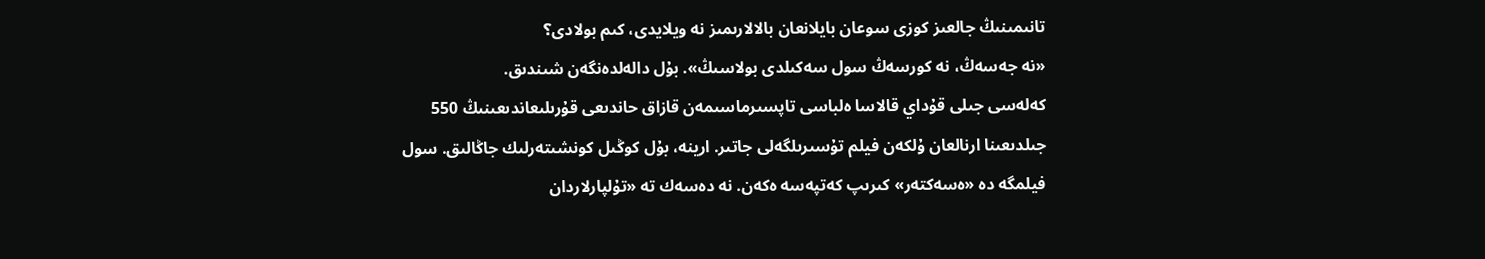تانىمىنىڭ جالعىز كوزى سوعان بايلانعان بالالارىمىز نە ويلايدى، كىم بولادى؟
«نە جەسەڭ، نە كورسەڭ سول سەكىلدى بولاسىڭ». بۇل دالەلدەنگەن شىندىق.
كەلەسى جىلى قۇداي قالاسا ەلباسى تاپسىرماسىمەن قازاق حاندىعى قۇرىلىعاندىعىنىڭ 550 جىلدىعىنا ارنالعان ۇلكەن فيلم تۇسىرىلگەلى جاتىر. ارينە، بۇل كوڭىل كونشىتەرلىك جاڭالىق. سول فيلمگە دە «ەسەكتەر» كىرىپ كەتپەسە ەكەن. نە دەسەك تە «تۇلپارلاردان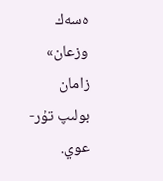ەسەك وزعان» زامان بولىپ تۇر-عوي.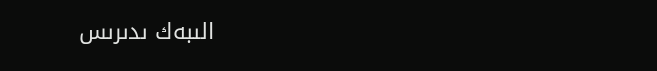الىبەك ىدىرىس